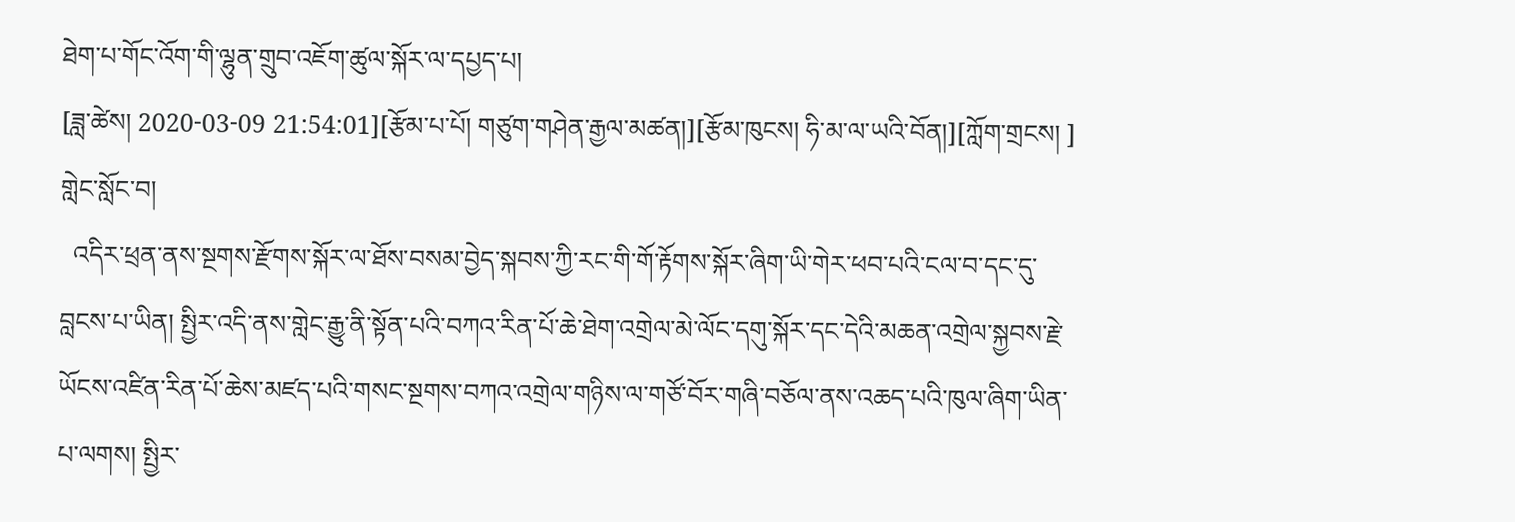ཐེག་པ་གོང་འོག་གི་ལྷུན་གྲུབ་འཇོག་ཚུལ་སྐོར་ལ་དཔྱད་པ།
[ཟླ་ཚེས། 2020-03-09 21:54:01][རྩོམ་པ་པོ། གཙུག་གཤེན་རྒྱལ་མཚན།][རྩོམ་ཁུངས། ཧི་མ་ལ་ཡའི་བོན།][ཀློག་གྲངས། ]
གླེང་སློང་བ།
  འདིར་ཕྲན་ནས་སྔགས་རྫོགས་སྐོར་ལ་ཐོས་བསམ་བྱེད་སྐབས་ཀྱི་རང་གི་གོ་རྟོགས་སྐོར་ཞིག་ཡི་གེར་ཕབ་པའི་ངལ་བ་དང་དུ་བླངས་པ་ཡིན། སྤྱིར་འདི་ནས་གླེང་རྒྱུ་ནི་སྟོན་པའི་བཀའ་རིན་པོ་ཆེ་ཐེག་འགྲེལ་མེ་ལོང་དགུ་སྐོར་དང་དེའི་མཆན་འགྲེལ་སྐྱབས་རྗེ་ཡོངས་འཛིན་རིན་པོ་ཆེས་མཛད་པའི་གསང་སྔགས་བཀའ་འགྲེལ་གཉིས་ལ་གཙོ་བོར་གཞི་བཅོལ་ནས་འཆད་པའི་ཁུལ་ཞིག་ཡིན་པ་ལགས། སྤྱིར་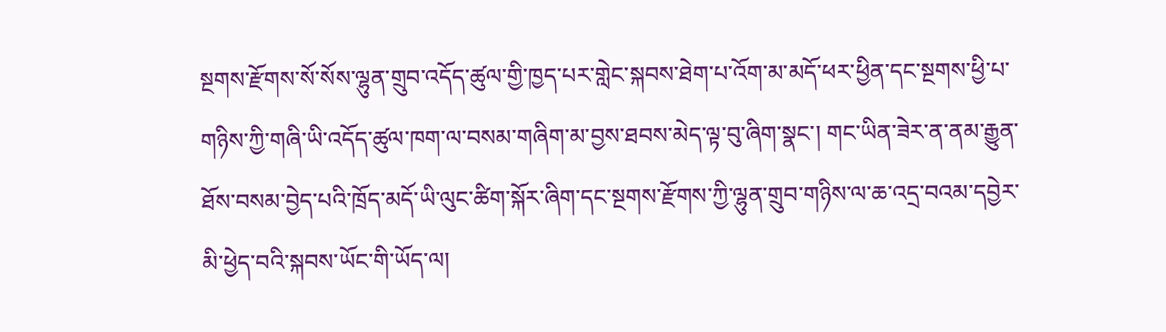སྔགས་རྫོགས་སོ་སོས་ལྷུན་གྲུབ་འདོད་ཚུལ་གྱི་ཁྱད་པར་གླེང་སྐབས་ཐེག་པ་འོག་མ་མདོ་ཕར་ཕྱིན་དང་སྔགས་ཕྱི་པ་གཉིས་ཀྱི་གཞི་ཡི་འདོད་ཚུལ་ཁག་ལ་བསམ་གཞིག་མ་བྱས་ཐབས་མེད་ལྟ་བུ་ཞིག་སྣང་། གང་ཡིན་ཟེར་ན་ནམ་རྒྱུན་ཐོས་བསམ་བྱེད་པའི་ཁྲོད་མདོ་ཡི་ལུང་ཚིག་སྐོར་ཞིག་དང་སྔགས་རྫོགས་ཀྱི་ལྷུན་གྲུབ་གཉིས་ལ་ཆ་འདྲ་བའམ་དབྱེར་མི་ཕྱེད་བའི་སྐབས་ཡོང་གི་ཡོད་ལ།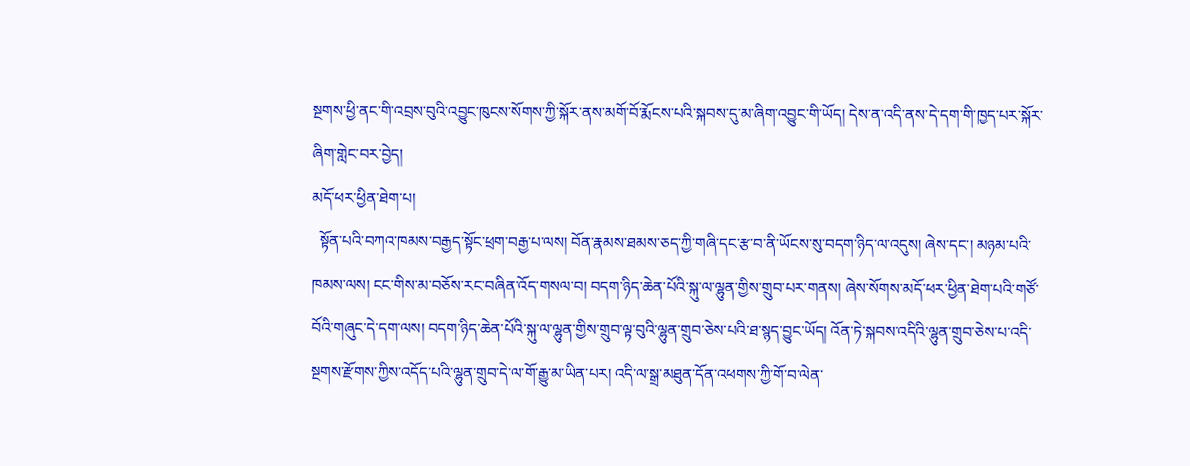སྔགས་ཕྱི་ནང་གི་འབྲས་བུའི་འབྱུང་ཁུངས་སོགས་ཀྱི་སྐོར་ནས་མགོ་བོ་རྨོངས་པའི་སྐབས་དུ་མ་ཞིག་འབྱུང་གི་ཡོད། དེས་ན་འདི་ནས་དེ་དག་གི་ཁྱད་པར་སྐོར་ཞིག་གླེང་བར་བྱེད།
མདོ་ཕར་ཕྱིན་ཐེག་པ།
  སྟོན་པའི་བཀའ་ཁམས་བརྒྱད་སྟོང་ཕྲག་བརྒྱ་པ་ལས། བོན་རྣམས་ཐམས་ཅད་ཀྱི་གཞི་དང་རྩ་བ་ནི་ཡོངས་སུ་བདག་ཉིད་ལ་འདུས། ཞེས་དང་། མཉམ་པའི་ཁམས་ལས། ངང་གིས་མ་བཅོས་རང་བཞིན་འོད་གསལ་བ། བདག་ཉིད་ཆེན་པོའི་སྐུ་ལ་ལྷུན་གྱིས་གྲུབ་པར་གནས། ཞེས་སོགས་མདོ་ཕར་ཕྱིན་ཐེག་པའི་གཙོ་བོའི་གཞུང་དེ་དག་ལས། བདག་ཉིད་ཆེན་པོའི་སྐུ་ལ་ལྷུན་གྱིས་གྲུབ་ལྟ་བུའི་ལྷུན་གྲུབ་ཅེས་པའི་ཐ་སྙད་བྱུང་ཡོད། འོན་ཏེ་སྐབས་འདིའི་ལྷུན་གྲུབ་ཅེས་པ་འདི་སྔགས་རྫོགས་ཀྱིས་འདོད་པའི་ལྷུན་གྲུབ་དེ་ལ་གོ་རྒྱུ་མ་ཡིན་པར། འདི་ལ་སྒྲ་མཐུན་དོན་འཕགས་ཀྱི་གོ་བ་ལེན་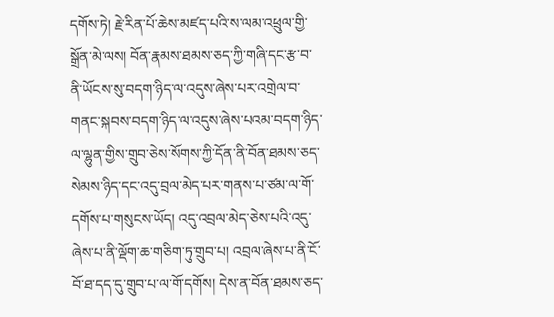དགོས་ཏེ། རྗེ་རིན་པོ་ཆེས་མཛད་པའི་ས་ལམ་འཕྲུལ་གྱི་སྒྲོན་མེ་ལས། བོན་རྣམས་ཐམས་ཅད་ཀྱི་གཞི་དང་རྩ་བ་ནི་ཡོངས་སུ་བདག་ཉིད་ལ་འདུས་ཞེས་པར་འགྲེལ་བ་གནང་སྐབས་བདག་ཉིད་ལ་འདུས་ཞེས་པའམ་བདག་ཉིད་ལ་ལྷུན་གྱིས་གྲུབ་ཅེས་སོགས་ཀྱི་དོན་ནི་བོན་ཐམས་ཅད་སེམས་ཉིད་དང་འདུ་བྲལ་མེད་པར་གནས་པ་ཙམ་ལ་གོ་དགོས་པ་གསུངས་ཡོད། འདུ་འབྲལ་མེད་ཅེས་པའི་འདུ་ཞེས་པ་ནི་ལྡོག་ཆ་གཅིག་ཏུ་གྲུབ་པ། འབྲལ་ཞེས་པ་ནི་ངོ་བོ་ཐ་དད་དུ་གྲུབ་པ་ལ་གོ་དགོས། དེས་ན་བོན་ཐམས་ཅད་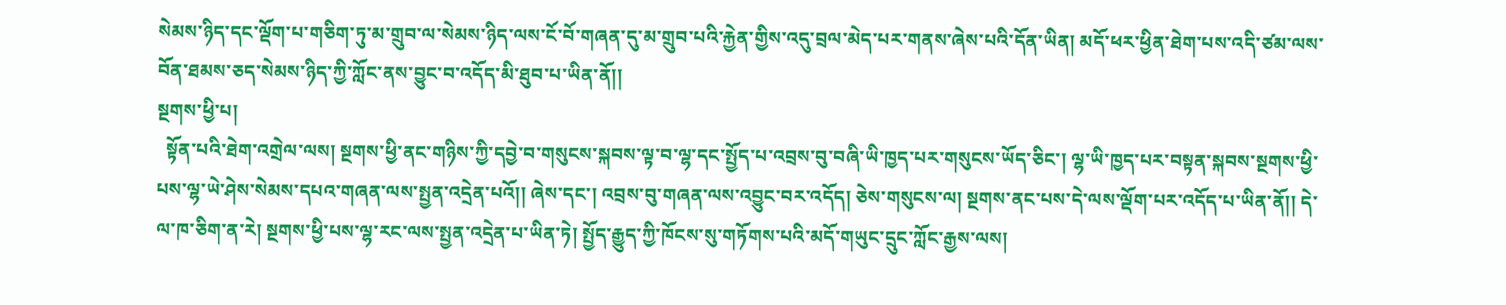སེམས་ཉིད་དང་ལྡོག་པ་གཅིག་ཏུ་མ་གྲུབ་ལ་སེམས་ཉིད་ལས་ངོ་བོ་གཞན་དུ་མ་གྲུབ་པའི་རྐྱེན་གྱིས་འདུ་བྲལ་མེད་པར་གནས་ཞེས་པའི་དོན་ཡིན། མདོ་ཕར་ཕྱིན་ཐེག་པས་འདི་ཙམ་ལས་བོན་ཐམས་ཅད་སེམས་ཉིད་ཀྱི་ཀློང་ནས་བྱུང་བ་འདོད་མི་ཐུབ་པ་ཡིན་ནོ།།
སྔགས་ཕྱི་པ།
  སྟོན་པའི་ཐེག་འགྲེལ་ལས། སྔགས་ཕྱི་ནང་གཉིས་ཀྱི་དབྱེ་བ་གསུངས་སྐབས་ལྟ་བ་ལྷ་དང་སྤྱོད་པ་འབྲས་བུ་བཞི་ཡི་ཁྱད་པར་གསུངས་ཡོད་ཅིང་། ལྷ་ཡི་ཁྱད་པར་བསྟན་སྐབས་སྔགས་ཕྱི་པས་ལྷ་ཡེ་ཤེས་སེམས་དཔའ་གཞན་ལས་སྤྱན་འདྲེན་པའོ།། ཞེས་དང་། འབྲས་བུ་གཞན་ལས་འབྱུང་བར་འདོད། ཅེས་གསུངས་ལ། སྔགས་ནང་པས་དེ་ལས་ལྡོག་པར་འདོད་པ་ཡིན་ནོ།། དེ་ལ་ཁ་ཅིག་ན་རེ། སྔགས་ཕྱི་པས་ལྷ་རང་ལས་སྤྱན་འདྲེན་པ་ཡིན་ཏེ། སྤྱོད་རྒྱུད་ཀྱི་ཁོངས་སུ་གཏོགས་པའི་མདོ་གཡུང་དྲུང་ཀློང་རྒྱས་ལས།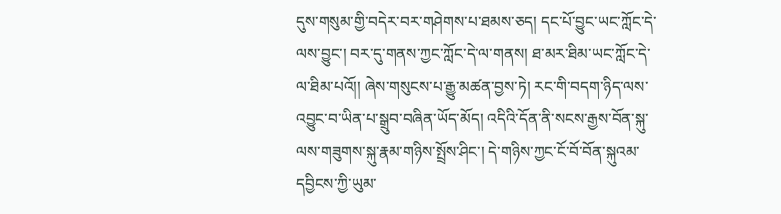དུས་གསུམ་གྱི་བདེར་བར་གཤེགས་པ་ཐམས་ཅད། དང་པོ་བྱུང་ཡང་ཀློང་དེ་ལས་བྱུང་། བར་དུ་གནས་ཀྱང་ཀློང་དེ་ལ་གནས། ཐ་མར་ཐིམ་ཡང་ཀློང་དེ་ལ་ཐིམ་པའོ།། ཞེས་གསུངས་པ་རྒྱུ་མཚན་བྱས་ཏེ། རང་གི་བདག་ཉིད་ལས་འབྱུང་བ་ཡིན་པ་སྒྲུབ་བཞིན་ཡོད་མོད། འདིའི་དོན་ནི་སངས་རྒྱས་བོན་སྐུ་ལས་གཟུགས་སྐུ་རྣམ་གཉིས་སྤྲོས་ཤིང་། དེ་གཉིས་ཀྱང་ངོ་བོ་བོན་སྐུའམ་དབྱིངས་ཀྱི་ཡུམ་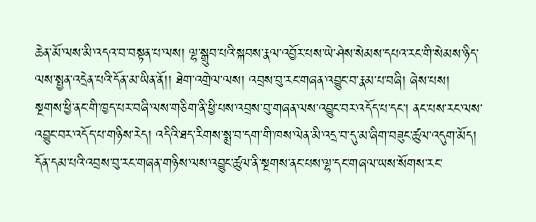ཆེན་མོ་ལས་མི་འདའ་བ་བསྟན་པ་ལས། ལྷ་སྒྲུབ་པའི་སྐབས་རྣལ་འབྱོར་པས་ཡེ་ཤེས་སེམས་དཔའ་རང་གི་སེམས་ཉིད་ལས་སྤྱན་འདྲེན་པའི་དོན་མ་ཡིན་ནོ།། ཐེག་འགྲེལ་ལས། འབྲས་བུ་རང་གཞན་འབྱུང་བ་རྣམ་པ་བཞི། ཞེས་པས། སྔགས་ཕྱི་ནང་གི་ཁྱད་པར་བཞི་ལས་གཅིག་ནི་ཕྱི་པས་འབྲས་བུ་གཞན་ལས་འབྱུང་བར་འདོད་པ་དང་། ནང་པས་རང་ལས་འབྱུང་བར་འདོད་པ་གཉིས་རེད། འདིའི་ཐད་རིགས་སྨྲ་བ་དག་གི་ཁས་ལེན་མི་འདྲ་བ་དུ་མ་ཞིག་བཟུང་ཚུལ་འདུག་མོད། དོན་དམ་པའི་འབྲས་བུ་རང་གཞན་གཉིས་ལས་འབྱུང་ཚུལ་ནི་སྔགས་ནང་པས་ལྷ་དང་གཞལ་ཡས་སོགས་རང་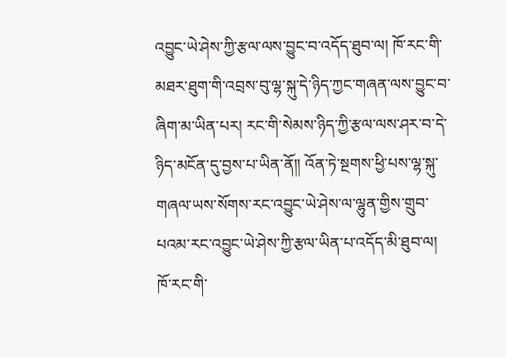འབྱུང་ཡེ་ཤེས་ཀྱི་རྩལ་ལས་བྱུང་བ་འདོད་ཐུབ་ལ། ཁོ་རང་གི་མཐར་ཐུག་གི་འབྲས་བུ་ལྷ་སྐུ་དེ་ཉིད་ཀྱང་གཞན་ལས་བྱུང་བ་ཞིག་མ་ཡིན་པར། རང་གི་སེམས་ཉིད་ཀྱི་རྩལ་ལས་ཤར་བ་དེ་ཉིད་མངོན་དུ་བྱས་པ་ཡིན་ནོ།། འོན་ཏེ་སྔགས་ཕྱི་པས་ལྷ་སྐུ་གཞལ་ཡས་སོགས་རང་འབྱུང་ཡེ་ཤེས་ལ་ལྷུན་གྱིས་གྲུབ་པའམ་རང་འབྱུང་ཡེ་ཤེས་ཀྱི་རྩལ་ཡིན་པ་འདོད་མི་ཐུབ་ལ། ཁོ་རང་གི་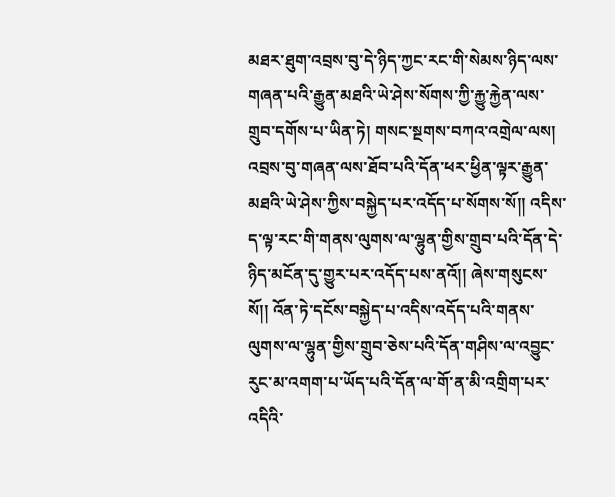མཐར་ཐུག་འབྲས་བུ་དེ་ཉིད་ཀྱང་རང་གི་སེམས་ཉིད་ལས་གཞན་པའི་རྒྱུན་མཐའི་ཡེ་ཤེས་སོགས་ཀྱི་རྐྱུ་རྐྱེན་ལས་གྲུབ་དགོས་པ་ཡིན་ཏེ། གསང་སྔགས་བཀའ་འགྲེལ་ལས། འབྲས་བུ་གཞན་ལས་ཐོབ་པའི་དོན་ཕར་ཕྱིན་ལྟར་རྒྱུན་མཐའི་ཡེ་ཤེས་ཀྱིས་བསྐྱེད་པར་འདོད་པ་སོགས་སོ།། འདིས་ད་ལྟ་རང་གི་གནས་ལུགས་ལ་ལྷུན་གྱིས་གྲུབ་པའི་དོན་དེ་ཉིད་མངོན་དུ་གྱུར་པར་འདོད་པས་ནའོ།། ཞེས་གསུངས་སོ།། འོན་ཏེ་དངོས་བསྐྱེད་པ་འདིས་འདོད་པའི་གནས་ལུགས་ལ་ལྷུན་གྱིས་གྲུབ་ཅེས་པའི་དོན་གཤིས་ལ་འབྱུང་རུང་མ་འགག་པ་ཡོད་པའི་དོན་ལ་གོ་ན་མི་འགྲིག་པར་འདིའི་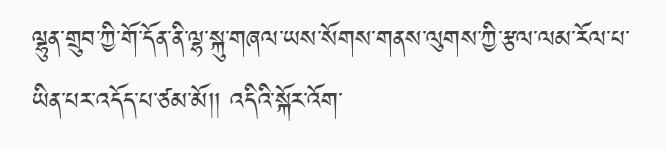ལྷུན་གྲུབ་ཀྱི་གོ་དོན་ནི་ལྷ་སྐུ་གཞལ་ཡས་སོགས་གནས་ལུགས་ཀྱི་རྩལ་ལམ་རོལ་པ་ཡིན་པར་འདོད་པ་ཙམ་མོ།། འདིའི་སྐོར་འོག་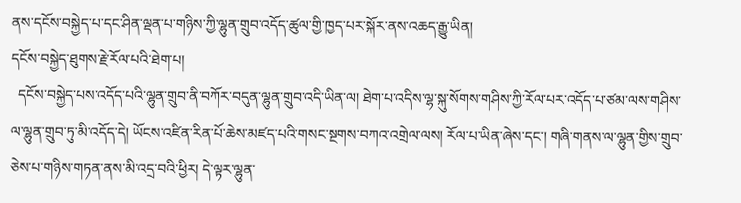ནས་དངོས་བསྐྱེད་པ་དང་ཤིན་ལྡན་པ་གཉིས་ཀྱི་ལྷུན་གྲུབ་འདོད་ཚུལ་གྱི་ཁྱད་པར་སྐོར་ནས་འཆད་རྒྱུ་ཡིན།
དངོས་བསྐྱེད་ཐུགས་རྗེ་རོལ་པའི་ཐེག་པ།
  དངོས་བསྐྱེད་པས་འདོད་པའི་ལྷུན་གྲུབ་ནི་བཀོར་བདུན་ལྷུན་གྲུབ་འདི་ཡིན་ལ། ཐེག་པ་འདིས་ལྷ་སྐུ་སོགས་གཤིས་ཀྱི་རོལ་པར་འདོད་པ་ཙམ་ལས་གཤིས་ལ་ལྷུན་གྲུབ་ཏུ་མི་འདོད་དེ། ཡོངས་འཛིན་རིན་པོ་ཆེས་མཛད་པའི་གསང་སྔགས་བཀའ་འགྲེལ་ལས། རོལ་པ་ཡིན་ཞེས་དང་། གཞི་གནས་ལ་ལྷུན་གྱིས་གྲུབ་ཅེས་པ་གཉིས་གཏན་ནས་མི་འདྲ་བའི་ཕྱིར། དེ་ལྟར་ལྷུན་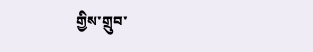གྱིས་གྲུབ་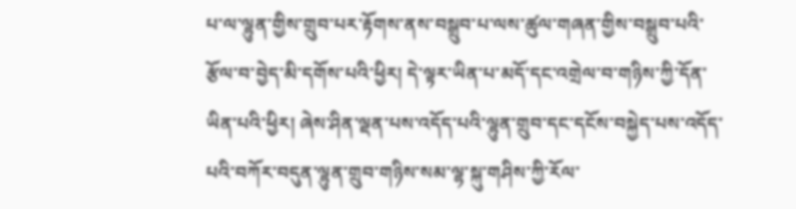པ་ལ་ལྷུན་གྱིས་གྲུབ་པར་རྟོགས་ནས་བསྒྲུབ་པ་ལས་ཚུལ་གཞན་གྱིས་བསྒྲུབ་པའི་རྩོལ་བ་བྱེད་མི་དགོས་པའི་ཕྱིར། དེ་ལྟར་ཡིན་པ་མདོ་དང་འགྲེལ་བ་གཉིས་ཀྱི་དོན་ཡིན་པའི་ཕྱིར། ཞེས་ཤིན་ལྡན་པས་འདོད་པའི་ལྷུན་གྲུབ་དང་དངོས་བསྐྱེད་པས་འདོད་པའི་བཀོར་བདུན་ལྷུན་གྲུབ་གཉིས་སམ་ལྷ་སྐུ་གཤིས་ཀྱི་རོལ་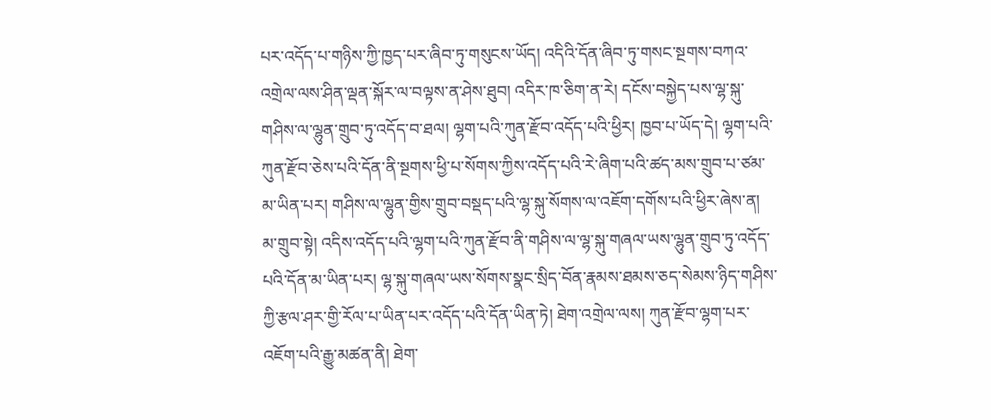པར་འདོད་པ་གཉིས་ཀྱི་ཁྱད་པར་ཞིབ་ཏུ་གསུངས་ཡོད། འདིའི་དོན་ཞིབ་ཏུ་གསང་སྔགས་བཀའ་འགྲེལ་ལས་ཤིན་ལྡན་སྐོར་ལ་བལྟས་ན་ཤེས་ཐུབ། འདིར་ཁ་ཅིག་ན་རེ། དངོས་བསྐྱེད་པས་ལྷ་སྐུ་གཤིས་ལ་ལྷུན་གྲུབ་ཏུ་འདོད་བ་ཐལ། ལྷག་པའི་ཀུན་རྫོབ་འདོད་པའི་ཕྱིར། ཁྱབ་པ་ཡོད་དེ། ལྷག་པའི་ཀུན་རྫོབ་ཅེས་པའི་དོན་ནི་སྔགས་ཕྱི་པ་སོགས་ཀྱིས་འདོད་པའི་རེ་ཞིག་པའི་ཚད་མས་གྲུབ་པ་ཙམ་མ་ཡིན་པར། གཤིས་ལ་ལྷུན་གྱིས་གྲུབ་བསྡད་པའི་ལྷ་སྐུ་སོགས་ལ་འཇོག་དགོས་པའི་ཕྱིར་ཞེས་ན། མ་གྲུབ་སྟེ། འདིས་འདོད་པའི་ལྷག་པའི་ཀུན་རྫོབ་ནི་གཤིས་ལ་ལྷ་སྐུ་གཞལ་ཡས་ལྷུན་གྲུབ་ཏུ་འདོད་པའི་དོན་མ་ཡིན་པར། ལྷ་སྐུ་གཞལ་ཡས་སོགས་སྣང་སྲིད་བོན་རྣམས་ཐམས་ཅད་སེམས་ཉིད་གཤིས་ཀྱི་རྩལ་ཤར་གྱི་རོལ་པ་ཡིན་པར་འདོད་པའི་དོན་ཡིན་ཏེ། ཐེག་འགྲེལ་ལས། ཀུན་རྫོབ་ལྷག་པར་འཇོག་པའི་རྒྱུ་མཚན་ནི། ཐེག་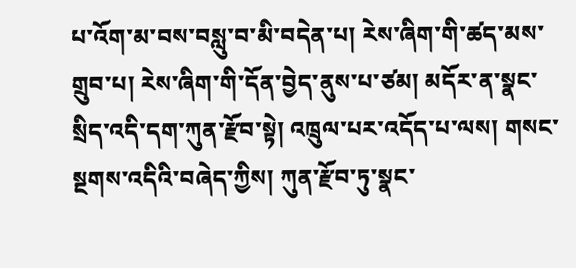པ་འོག་མ་བས་བསླུ་བ་མི་བདེན་པ། རེས་ཞིག་གི་ཚད་མས་གྲུབ་པ། རེས་ཞིག་གི་དོན་བྱེད་ནུས་པ་ཙམ། མདོར་ན་སྣང་སྲིད་འདི་དག་ཀུན་རྫོབ་སྟེ། འཁྲུལ་པར་འདོད་པ་ལས། གསང་སྔགས་འདིའི་བཞེད་ཀྱིས། ཀུན་རྫོབ་ཏུ་སྣང་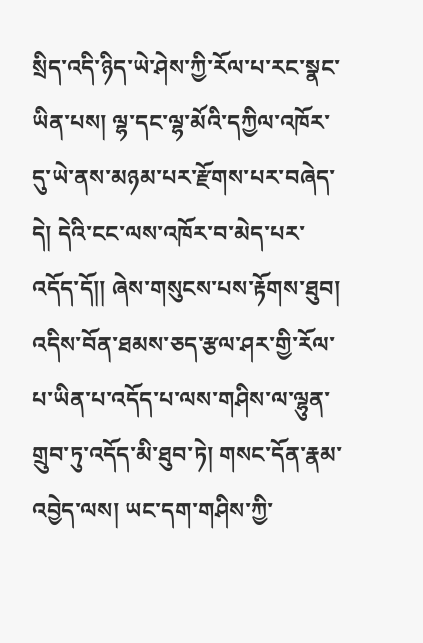སྲིད་འདི་ཉིད་ཡེ་ཤེས་ཀྱི་རོལ་པ་རང་སྣང་ཡིན་པས། ལྷ་དང་ལྷ་མོའི་དཀྱིལ་འཁོར་དུ་ཡེ་ནས་མཉམ་པར་རྫོགས་པར་བཞེད་དེ། དེའི་ངང་ལས་འཁོར་བ་མེད་པར་འདོད་དོ།། ཞེས་གསུངས་པས་རྟོགས་ཐུབ། འདིས་བོན་ཐམས་ཅད་རྩལ་ཤར་གྱི་རོལ་པ་ཡིན་པ་འདོད་པ་ལས་གཤིས་ལ་ལྷུན་གྲུབ་ཏུ་འདོད་མི་ཐུབ་ཏེ། གསང་དོན་རྣམ་འབྱེད་ལས། ཡང་དག་གཤིས་ཀྱི་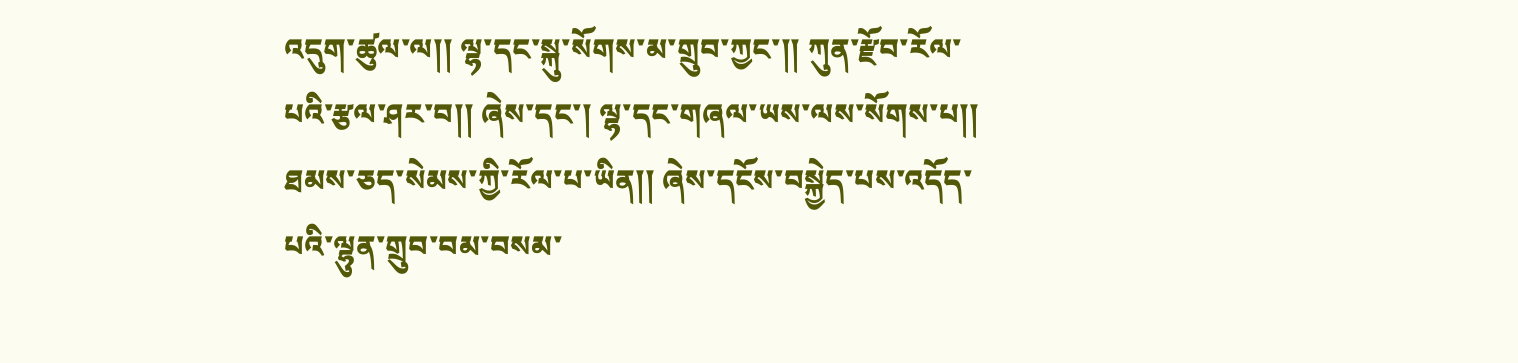འདུག་ཚུལ་ལ།། ལྷ་དང་སྐུ་སོགས་མ་གྲུབ་ཀྱང་།། ཀུན་རྫོབ་རོལ་པའི་རྩལ་ཤར་བ།། ཞེས་དང་། ལྷ་དང་གཞལ་ཡས་ལས་སོགས་པ།། ཐམས་ཅད་སེམས་ཀྱི་རོལ་པ་ཡིན།། ཞེས་དངོས་བསྐྱེད་པས་འདོད་པའི་ལྷུན་གྲུབ་བམ་བསམ་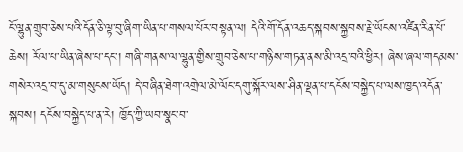ངོ་ལྷུན་གྲུབ་ཅེས་པའི་དོན་ཅི་ལྟ་བུ་ཞིག་ཡིན་པ་གསལ་པོར་བསྟན་ལ། དེའི་གོ་དོན་འཆད་སྐབས་སྐྱབས་རྗེ་ཡོངས་འཛིན་རིན་པོ་ཆེས། རོལ་པ་ཡིན་ཞེས་པ་དང་། གཞི་གནས་ལ་ལྷུན་གྱིས་གྲུབ་ཅེས་པ་གཉིས་གཏན་ནས་མི་འདྲ་བའི་ཕྱིར། ཞེས་ཞལ་གདམས་གསེར་འདྲ་བ་དུ་མ་གསུངས་ཡོད། དེ་བཞིན་ཐེག་འགྲེལ་མེ་ལོང་དགུ་སྐོར་ལས་ཤིན་ལྡན་པ་དངོས་བསྐྱེད་པ་ལས་ཁྱད་འདོན་སྐབས། དངོས་བསྐྱེད་པ་ན་རེ། ཁྱོད་ཀྱི་ཡབ་སྣང་བ་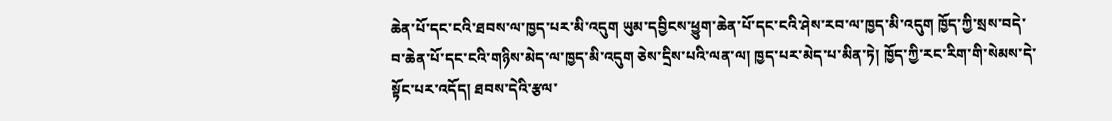ཆེན་པོ་དང་ངའི་ཐབས་ལ་ཁྱད་པར་མི་འདུག ཡུམ་དབྱིངས་ཕྱུག་ཆེན་པོ་དང་ངའི་ཤེས་རབ་ལ་ཁྱད་མི་འདུག ཁྱོད་ཀྱི་སྲས་བདེ་བ་ཆེན་པོ་དང་ངའི་གཉིས་མེད་ལ་ཁྱད་མི་འདུག ཅེས་དྲིས་པའི་ལན་ལ། ཁྱད་པར་མེད་པ་མིན་ཏེ། ཁྱོད་ཀྱི་རང་རིག་གི་སེམས་དེ་སྟོང་པར་འདོད། ཐབས་དེའི་རྩལ་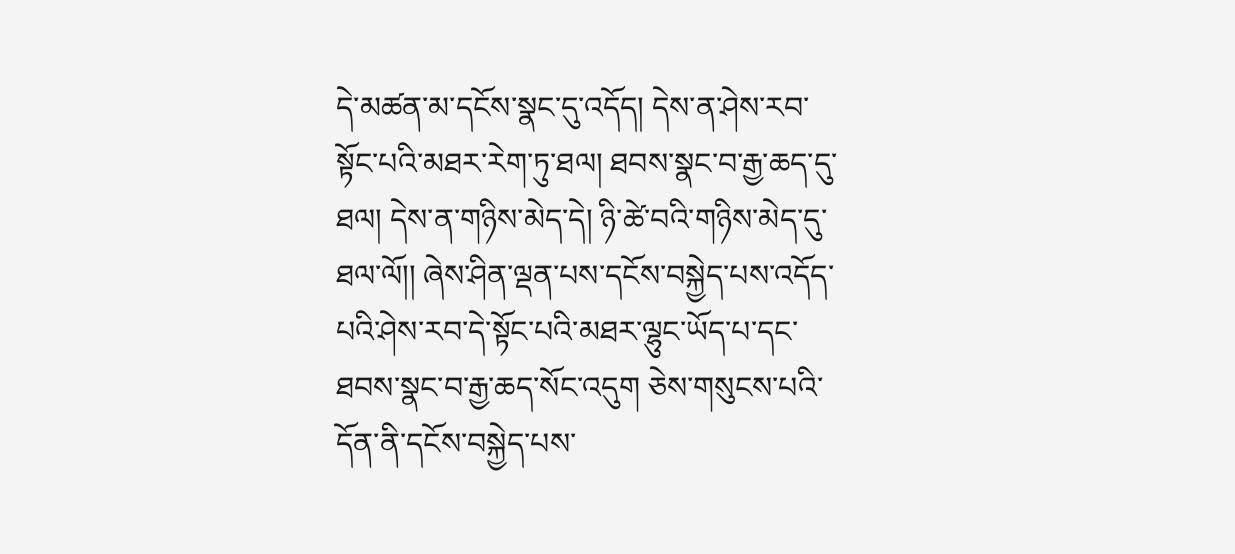དེ་མཚན་མ་དངོས་སྣང་དུ་འདོད། དེས་ན་ཤེས་རབ་སྟོང་པའི་མཐར་རེག་ཏུ་ཐལ། ཐབས་སྣང་བ་རྒྱ་ཆད་དུ་ཐལ། དེས་ན་གཉིས་མེད་དེ། ཉི་ཚེ་བའི་གཉིས་མེད་དུ་ཐལ་ལོ།། ཞེས་ཤིན་ལྡན་པས་དངོས་བསྐྱེད་པས་འདོད་པའི་ཤེས་རབ་དེ་སྟོང་པའི་མཐར་ལྷུང་ཡོད་པ་དང་ཐབས་སྣང་བ་རྒྱ་ཆད་སོང་འདུག ཅེས་གསུངས་པའི་དོན་ནི་དངོས་བསྐྱེད་པས་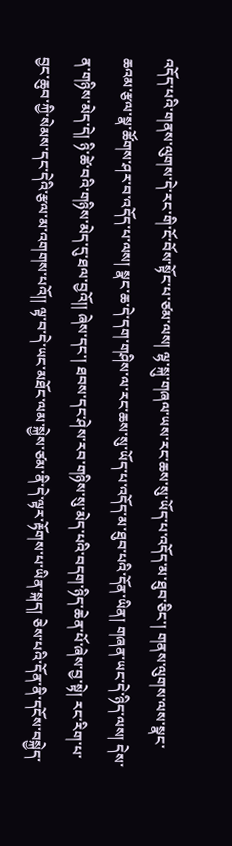འདོད་པའི་གནས་ལུགས་དེ་རང་གི་ངོ་བོས་སྟོང་པ་ཙམ་ལས། ལྷ་སྐུ་གཞལ་ཡས་རང་ཆས་སུ་ཡོད་པ་འདོད་མ་ཐུབ་ཅིང་། གནས་ལུགས་ལས་སྣང་ཆའམ་རྩལ་སྣ་ཚོགས་ཤར་བ་འདོད་པ་ལས། སྣང་ཆ་དེ་དག་གཤིས་ལ་རང་ཆས་སུ་ཡོད་པ་འདོད་མ་ཐུབ་པའི་དོན་ཡིན། གཞན་ཡང་དེ་ཉིད་ལས། དེས་ན་གཉིས་མེད་དེ། ཉི་ཚེ་བའི་གཉིས་མེད་དུ་ཐལ་བྱའོ།། ཞེས་དང་། ཐབས་དང་ཤེས་རབ་གཉིས་སུ་མེད་པའི་བདག་ཉིད་ཆེན་པོ་ཞེས་བྱ་སྟེ། རང་རིག་པ་བྱང་ཆུབ་ཀྱི་སེམས་དང་དེའི་རྩལ་མ་འགགས་པའོ།། ལྟ་བ་དེ་ཡང་མཐོང་ལམ་སྐྱེས་ཙམ་ནི་དེ་ལྟར་རྟོགས་པ་ཡིན་སྐད། ཅེས་པའི་དོན་ནི་དངོས་བསྐྱེད་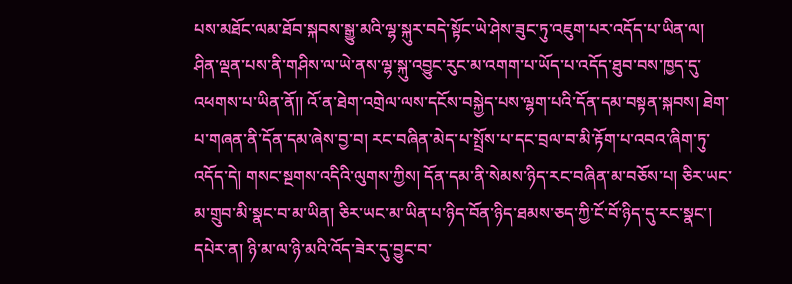པས་མཐོང་ལམ་ཐོབ་སྐབས་སྒྱུ་མའི་ལྷ་སྐུར་བདེ་སྟོང་ཡེ་ཤེས་ཟུང་ཏུ་འཇུག་པར་འདོད་པ་ཡིན་ལ། ཤིན་ལྡན་པས་ནི་གཤིས་ལ་ཡེ་ནས་ལྷ་སྐུ་འབྱུང་རུང་མ་འགག་པ་ཡོད་པ་འདོད་ཐུབ་བས་ཁྱད་དུ་འཕགས་པ་ཡིན་ནོ།། འོ་ན་ཐེག་འགྲེལ་ལས་དངོས་བསྐྱེད་པས་ལྷག་པའི་དོན་དམ་བསྟན་སྐབས། ཐེག་པ་གཞན་ནི་དོན་དམ་ཞེས་བྱ་བ། རང་བཞིན་མེད་པ་སྤྲོས་པ་དང་བྲལ་བ་མི་རྟོག་པ་འབའ་ཞིག་ཏུ་འདོད་དེ། གསང་སྔགས་འདིའི་ལུགས་ཀྱིས། དོན་དམ་ནི་སེམས་ཉིད་རང་བཞིན་མ་བཅོས་པ། ཅིར་ཡང་མ་གྲུབ་མི་སྣང་བ་མ་ཡིན། ཅིར་ཡང་མ་ཡིན་པ་ཉིད་བོན་ཉིད་ཐམས་ཅད་ཀྱི་ངོ་བོ་ཉིད་དུ་རང་སྣང་། དཔེར་ན། ཉི་མ་ལ་ཉི་མའི་འོད་ཟེར་དུ་བྱུང་བ་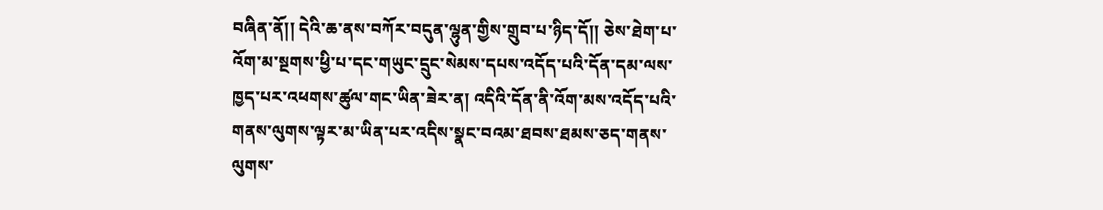བཞིན་ནོ།། དེའི་ཆ་ནས་བཀོར་བདུན་ལྷུན་གྱིས་གྲུབ་པ་ཉིད་དོ།། ཅེས་ཐེག་པ་འོག་མ་སྔགས་ཕྱི་པ་དང་གཡུང་དྲུང་སེམས་དཔས་འདོད་པའི་དོན་དམ་ལས་ཁྱད་པར་འཕགས་ཚུལ་གང་ཡིན་ཟེར་ན། འདིའི་དོན་ནི་འོག་མས་འདོད་པའི་གནས་ལུགས་ལྟར་མ་ཡིན་པར་འདིས་སྣང་བའམ་ཐབས་ཐམས་ཅད་གནས་ལུགས་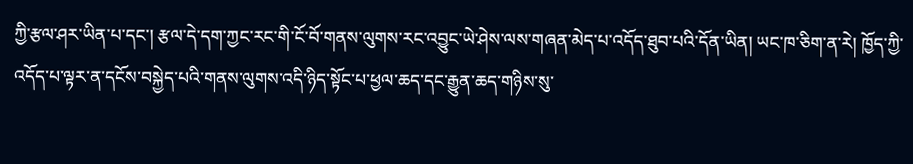ཀྱི་རྩལ་ཤར་ཡིན་པ་དང་། རྩལ་དེ་དག་ཀྱང་རང་གི་ངོ་བོ་གནས་ལུགས་རང་འབྱུང་ཡེ་ཤེས་ལས་གཞན་མེད་པ་འདོད་ཐུབ་པའི་དོན་ཡིན། ཡང་ཁ་ཅིག་ན་རེ། ཁྱོད་ཀྱི་འདོད་པ་ལྟར་ན་དངོས་བསྐྱེད་པའི་གནས་ལུགས་འདི་ཉིད་སྟོང་པ་ཕྱལ་ཆད་དང་རྒྱུན་ཆད་གཉིས་སུ་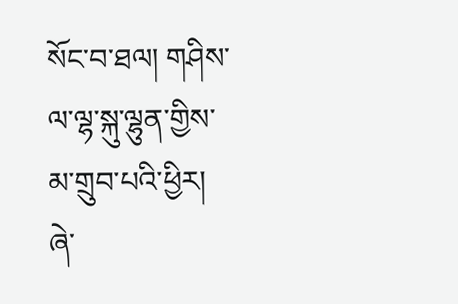སོང་བ་ཐལ། གཤིས་ལ་ལྷ་སྐུ་ལྷུན་གྱིས་མ་གྲུབ་པའི་ཕྱིར། ཞེ་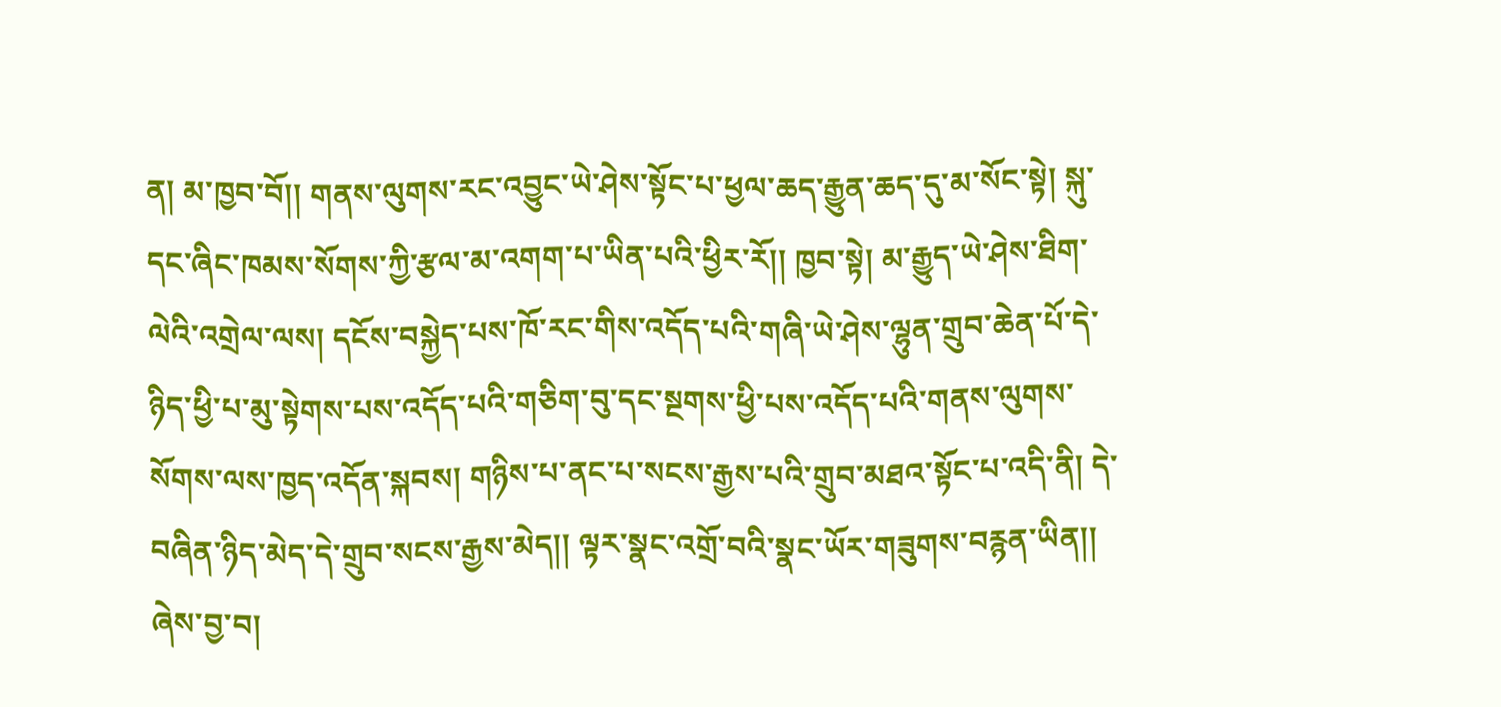ན། མ་ཁྱབ་བོ།། གནས་ལུགས་རང་འབྱུང་ཡེ་ཤེས་སྟོང་པ་ཕྱལ་ཆད་རྒྱུན་ཆད་དུ་མ་སོང་སྟེ། སྐུ་དང་ཞིང་ཁམས་སོགས་ཀྱི་རྩལ་མ་འགག་པ་ཡིན་པའི་ཕྱིར་རོ།། ཁྱབ་སྟེ། མ་རྒྱུད་ཡེ་ཤེས་ཐིག་ལེའི་འགྲེལ་ལས། དངོས་བསྐྱེད་པས་ཁོ་རང་གིས་འདོད་པའི་གཞི་ཡེ་ཤེས་ལྷུན་གྲུབ་ཆེན་པོ་དེ་ཉིད་ཕྱི་པ་མུ་སྟེགས་པས་འདོད་པའི་གཅིག་བུ་དང་སྔགས་ཕྱི་པས་འདོད་པའི་གནས་ལུགས་སོགས་ལས་ཁྱད་འདོན་སྐབས། གཉིས་པ་ནང་པ་སངས་རྒྱས་པའི་གྲུབ་མཐའ་སྟོང་པ་འདི་ནི། དེ་བཞིན་ཉིད་མེད་དེ་གྲུབ་སངས་རྒྱས་མེད།། ལྟར་སྣང་འགྲོ་བའི་སྣང་ཡོར་གཟུགས་བརྙན་ཡིན།། ཞེས་བྱ་བ།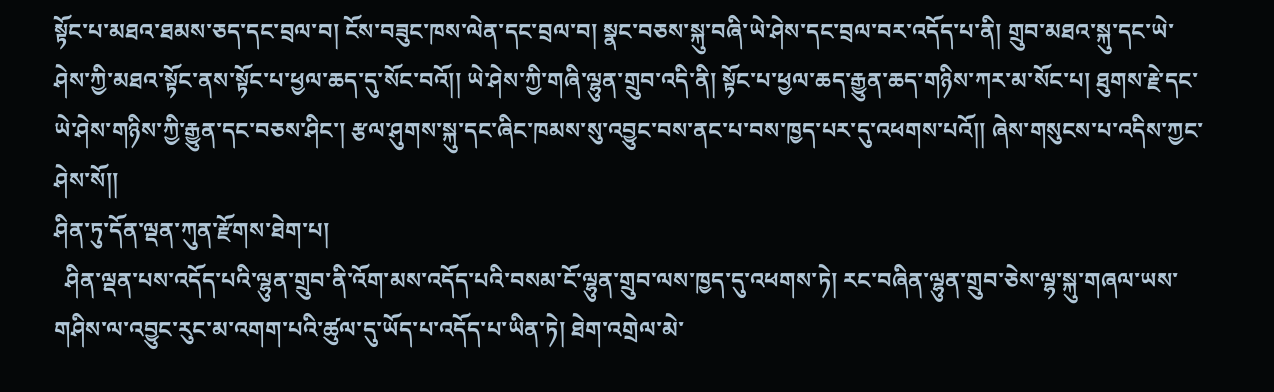སྟོང་པ་མཐའ་ཐམས་ཅད་དང་བྲལ་བ། ངོས་བཟུང་ཁས་ལེན་དང་བྲལ་བ། སྣང་བཅས་སྐུ་བཞི་ཡེ་ཤེས་དང་བྲལ་བར་འདོད་པ་ནི། གྲུབ་མཐའ་སྐུ་དང་ཡེ་ཤེས་ཀྱི་མཐའ་སྟོང་ནས་སྟོང་པ་ཕྱལ་ཆད་དུ་སོང་བའོ།། ཡེ་ཤེས་ཀྱི་གཞི་ལྷུན་གྲུབ་འདི་ནི། སྟོང་པ་ཕྱལ་ཆད་རྒྱུན་ཆད་གཉིས་ཀར་མ་སོང་པ། ཐུགས་རྗེ་དང་ཡེ་ཤེས་གཉིས་ཀྱི་རྒྱུན་དང་བཅས་ཤིང་། རྩལ་ཤུགས་སྐུ་དང་ཞིང་ཁམས་སུ་འབྱུང་བས་ནང་པ་བས་ཁྱད་པར་དུ་འཕགས་པའོ།། ཞེས་གསུངས་པ་འདིས་ཀྱང་ཤེས་སོ།།
ཤིན་ཏུ་དོན་ལྡན་ཀུན་རྫོགས་ཐེག་པ།
  ཤིན་ལྡན་པས་འདོད་པའི་ལྷུན་གྲུབ་ནི་འོག་མས་འདོད་པའི་བསམ་ངོ་ལྷུན་གྲུབ་ལས་ཁྱད་དུ་འཕགས་ཏེ། རང་བཞིན་ལྷུན་གྲུབ་ཅེས་ལྷ་སྐུ་གཞལ་ཡས་གཤིས་ལ་འབྱུང་རུང་མ་འགག་པའི་ཚུལ་དུ་ཡོད་པ་འདོད་པ་ཡིན་ཏེ། ཐེག་འགྲེལ་མེ་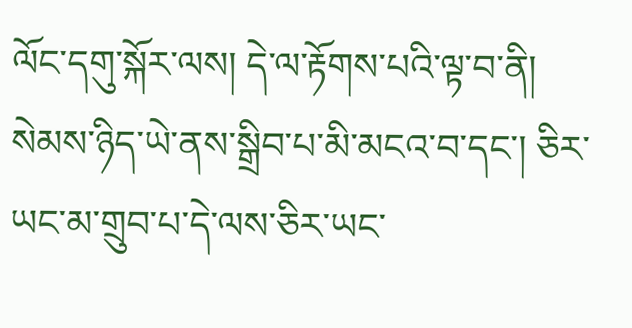ལོང་དགུ་སྐོར་ལས། དེ་ལ་རྟོགས་པའི་ལྟ་བ་ནི། སེམས་ཉིད་ཡེ་ནས་སྒྲིབ་པ་མི་མངའ་བ་དང་། ཅིར་ཡང་མ་གྲུབ་པ་དེ་ལས་ཅིར་ཡང་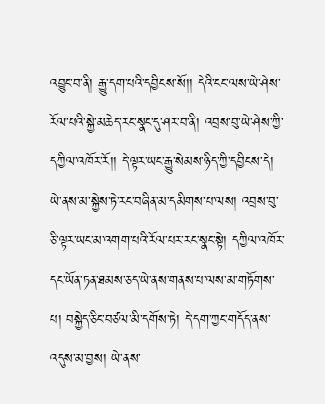འབྱུང་བ་ནི། རྒྱུ་དག་པའི་དབྱིངས་སོ།། དེའི་ངང་ལས་ཡེ་ཤེས་རོལ་པའི་སྐྱེ་མཆེད་རང་སྣང་དུ་ཤར་བ་ནི། འབྲས་བུ་ཡེ་ཤེས་ཀྱི་དཀྱིལ་འཁོར་རོ།། དེ་ལྟར་ཡང་རྒྱུ་སེམས་ཉིད་ཀྱི་དབྱིངས་དེ། ཡེ་ནས་མ་སྐྱེས་ཏེ་རང་བཞིན་མ་དམིགས་པ་ལས། འབྲས་བུ་ཅི་ལྟར་ཡང་མ་འགག་པའི་རོལ་པར་རང་སྣང་སྟེ། དཀྱིལ་འཁོར་དང་ཡོན་ཏན་ཐམས་ཅད་ཡེ་ནས་གནས་པ་ལས་མ་གཏོགས་པ། བསྐྱེད་ཅིང་བཙལ་མི་དགོས་ཏེ། དེ་དག་ཀྱང་གདོད་ནས་འདུས་མ་བྱས། ཡེ་ནས་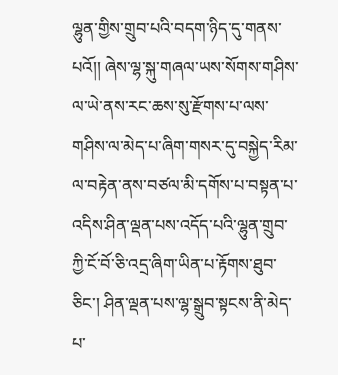ལྷུན་གྱིས་གྲུབ་པའི་བདག་ཉིད་དུ་གནས་པའོ།། ཞེས་ལྷ་སྐུ་གཞལ་ཡས་སོགས་གཤིས་ལ་ཡེ་ནས་རང་ཆས་སུ་རྫོགས་པ་ལས་གཤིས་ལ་མེད་པ་ཞིག་གསར་དུ་བསྐྱེད་རིམ་ལ་བརྟེན་ནས་བཙལ་མི་དགོས་པ་བསྟན་པ་འདིས་ཤིན་ལྡན་པས་འདོད་པའི་ལྷུན་གྲུབ་ཀྱི་ངོ་བོ་ཅི་འདྲ་ཞིག་ཡིན་པ་རྟོགས་ཐུབ་ཅིང་། ཤིན་ལྡན་པས་ལྷ་སྒྲུབ་སྟངས་ནི་མེད་པ་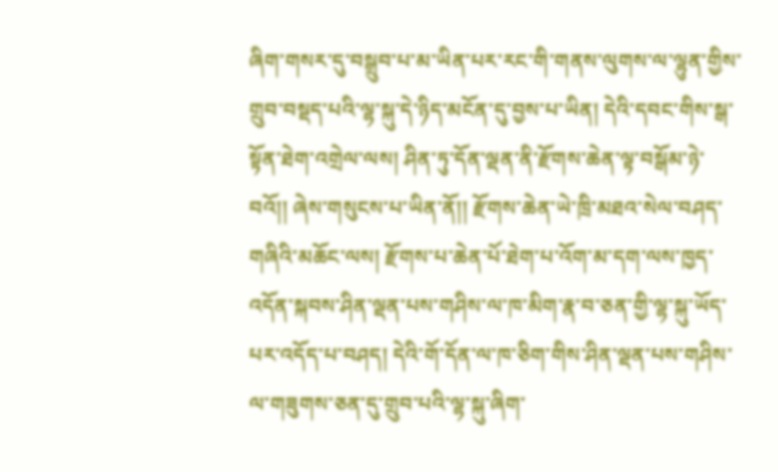ཞིག་གསར་དུ་བསྒྲུབ་པ་མ་ཡིན་པར་རང་གི་གནས་ལུགས་ལ་ལྷུན་གྱིས་གྲུབ་བསྡད་པའི་ལྷ་སྐུ་དེ་ཉིད་མངོན་དུ་བྱས་པ་ཡིན། དེའི་དབང་གིས་སྒ་སྟོན་ཐེག་འགྲེལ་ལས། ཤིན་ཏུ་དོན་ལྡན་ནི་རྫོགས་ཆེན་ལྟ་བསྒོམ་ཉེ་བའོ།། ཞེས་གསུངས་པ་ཡིན་ནོ།། རྫོགས་ཆེན་ཡེ་ཁྲི་མཐའ་སེལ་བཤད་གཞིའི་མཆོང་ལས། རྫོགས་པ་ཆེན་པོ་ཐེག་པ་འོག་མ་དག་ལས་ཁྱད་འདོན་སྐབས་ཤིན་ལྡན་པས་གཤིས་ལ་ཁ་མིག་རྣ་བ་ཅན་གྱི་ལྷ་སྐུ་ཡོད་པར་འདོད་པ་བཤད། དེའི་གོ་དོན་ལ་ཁ་ཅིག་གིས་ཤིན་ལྡན་པས་གཤིས་ལ་གཟུགས་ཅན་དུ་གྲུབ་པའི་ལྷ་སྐུ་ཞིག་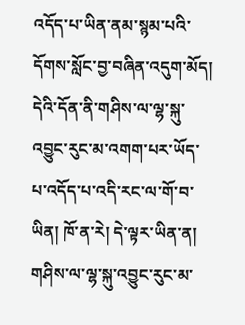འདོད་པ་ཡིན་ནམ་སྙམ་པའི་དོགས་སློང་བྱ་བཞིན་འདུག་མོད། དེའི་དོན་ནི་གཤིས་ལ་ལྷ་སྐུ་འབྱུང་རུང་མ་འགག་པར་ཡོད་པ་འདོད་པ་འདི་རང་ལ་གོ་བ་ཡིན། ཁོ་ན་རེ། དེ་ལྟར་ཡིན་ན། གཤིས་ལ་ལྷ་སྐུ་འབྱུང་རུང་མ་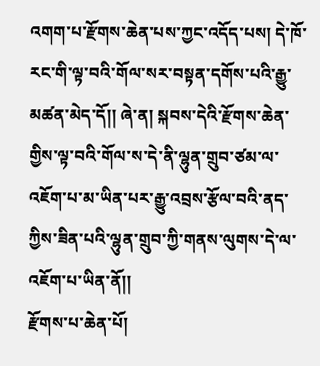འགག་པ་རྫོགས་ཆེན་པས་ཀྱང་འདོད་པས། དེ་ཁོ་རང་གི་ལྟ་བའི་གོལ་སར་བསྟན་དགོས་པའི་རྒྱུ་མཚན་མེད་དོ།། ཞེ་ན། སྐབས་དེའི་རྫོགས་ཆེན་གྱིས་ལྟ་བའི་གོལ་ས་དེ་ནི་ལྷུན་གྲུབ་ཙམ་ལ་འཇོག་པ་མ་ཡིན་པར་རྒྱུ་འབྲས་རྩོལ་བའི་ནད་ཀྱིས་ཟིན་པའི་ལྷུན་གྲུབ་ཀྱི་གནས་ལུགས་དེ་ལ་འཇོག་པ་ཡིན་ནོ།།
རྫོགས་པ་ཆེན་པོ།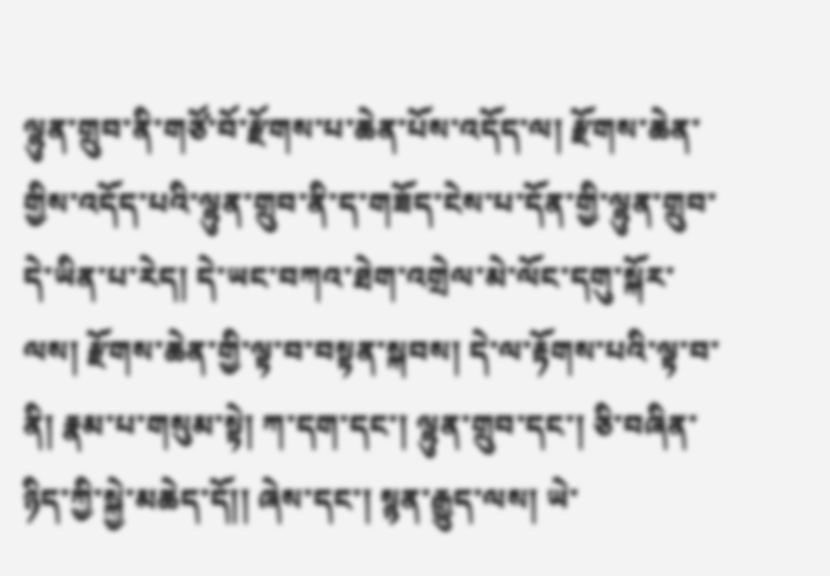ལྷུན་གྲུབ་ནི་གཙོ་བོ་རྫོགས་པ་ཆེན་པོས་འདོད་ལ། རྫོགས་ཆེན་གྱིས་འདོད་པའི་ལྷུན་གྲུབ་ནི་ད་གཟོད་ངེས་པ་དོན་གྱི་ལྷུན་གྲུབ་དེ་ཡིན་པ་རེད། དེ་ཡང་བཀའ་ཐེག་འགྲེལ་མེ་ལོང་དགུ་སྐོར་ལས། རྫོགས་ཆེན་གྱི་ལྟ་བ་བསྟན་སྐབས། དེ་ལ་རྟོགས་པའི་ལྟ་བ་ནི། རྣམ་པ་གསུམ་སྟེ། ཀ་དག་དང་། ལྷུན་གྲུབ་དང་། ཅི་བཞིན་ཉིད་ཀྱི་སྐྱེ་མཆེད་དོ།། ཞེས་དང་། སྙན་རྒྱུད་ལས། ཡེ་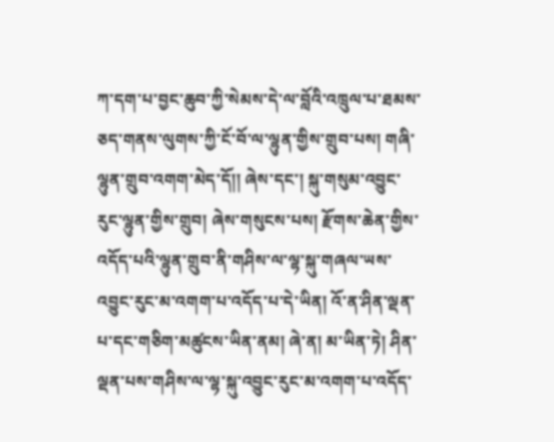ཀ་དག་པ་བྱང་ཆུབ་ཀྱི་སེམས་དེ་ལ་བློའི་འཁྲུལ་པ་ཐམས་ཅད་གནས་ལུགས་ཀྱི་ངོ་བོ་ལ་ལྷུན་གྱིས་གྲུབ་པས། གཞི་ལྷུན་གྲུབ་འགག་མེད་དོ།། ཞེས་དང་། སྐུ་གསུམ་འབྱུང་རུང་ལྷུན་གྱིས་གྲུབ། ཞེས་གསུངས་པས། རྫོགས་ཆེན་གྱིས་འདོད་པའི་ལྷུན་གྲུབ་ནི་གཤིས་ལ་ལྷ་སྐུ་གཞལ་ཡས་འབྱུང་རུང་མ་འགག་པ་འདོད་པ་དེ་ཡིན། འོ་ན་ཤིན་ལྡན་པ་དང་གཅིག་མཚུངས་ཡིན་ནམ། ཞེ་ན། མ་ཡིན་ཏེ། ཤིན་ལྡན་པས་གཤིས་ལ་ལྷ་སྐུ་འབྱུང་རུང་མ་འགག་པ་འདོད་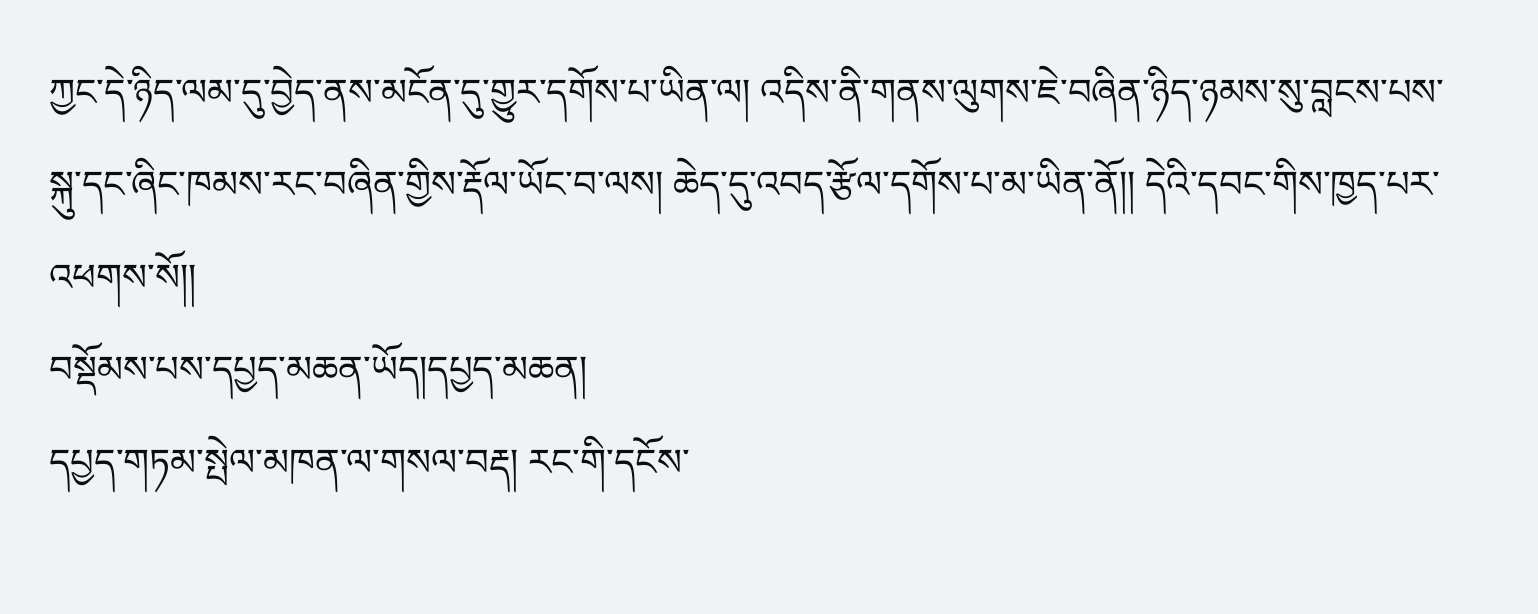ཀྱང་དེ་ཉིད་ལམ་དུ་བྱེད་ནས་མངོན་དུ་གྱུར་དགོས་པ་ཡིན་ལ། འདིས་ནི་གནས་ལུགས་ཇེ་བཞིན་ཉིད་ཉམས་སུ་བླངས་པས་སྐུ་དང་ཞིང་ཁམས་རང་བཞིན་གྱིས་རྡོལ་ཡོང་བ་ལས། ཆེད་དུ་འབད་རྩོལ་དགོས་པ་མ་ཡིན་ནོ།། དེའི་དབང་གིས་ཁྱད་པར་འཕགས་སོ།།
བསྡོམས་པས་དཔྱད་མཆན་ཡོད།དཔྱད་མཆན།
དཔྱད་གཏམ་སྤེལ་མཁན་ལ་གསལ་བརྡ། རང་གི་དངོས་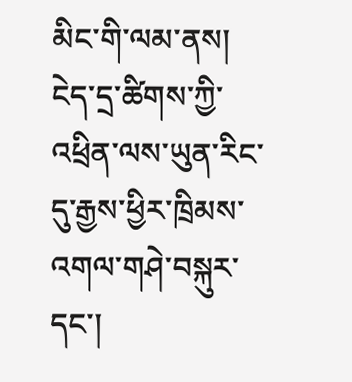མིང་གི་ལམ་ནས། ངེད་དྲ་ཚིགས་ཀྱི་འཕྲིན་ལས་ཡུན་རིང་དུ་རྒྱས་ཕྱིར་ཁྲིམས་འགལ་གཤེ་བསྐུར་དང་།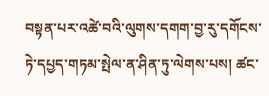བསྟན་པར་འཚེ་བའི་ལུགས་དགག་བྱ་རུ་དགོངས་ཏེ་དཔྱད་གཏམ་སྤེལ་ན་ཤིན་ཏུ་ལེགས་པས། ཚང་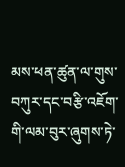མས་ཕན་ཚུན་ལ་གུས་བཀུར་དང་བརྩི་འཇོག་གི་ལམ་བུར་ཞུགས་ཏེ་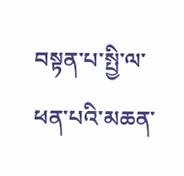བསྟན་པ་སྤྱི་ལ་ཕན་པའི་མཆན་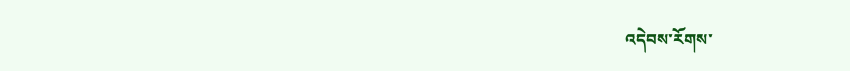འདེབས་རོགས་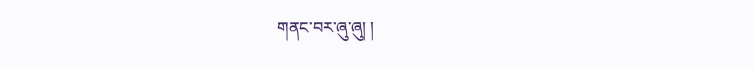གནང་བར་ཞུ་ཞུ། །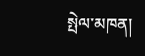སྤེལ་མཁན།